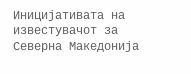Иницијативата на известувачот за Северна Македонија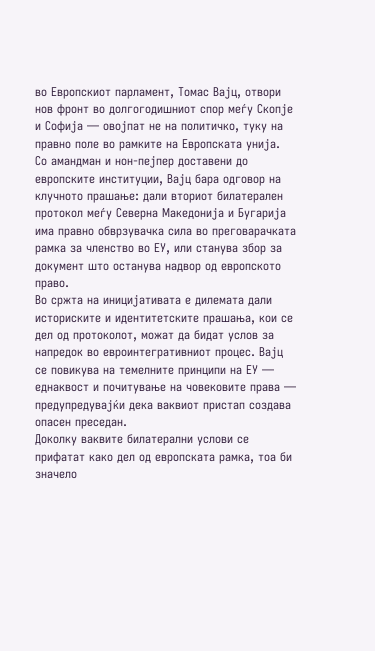во Европскиот парламент, Томас Вајц, отвори нов фронт во долгогодишниот спор меѓу Скопје и Софија — овојпат не на политичко, туку на правно поле во рамките на Европската унија.
Со амандман и нон-пејпер доставени до европските институции, Вајц бара одговор на клучното прашање: дали вториот билатерален протокол меѓу Северна Македонија и Бугарија има правно обврзувачка сила во преговарачката рамка за членство во ЕУ, или станува збор за документ што останува надвор од европското право.
Во сржта на иницијативата е дилемата дали историските и идентитетските прашања, кои се дел од протоколот, можат да бидат услов за напредок во евроинтегративниот процес. Вајц се повикува на темелните принципи на ЕУ — еднаквост и почитување на човековите права — предупредувајќи дека ваквиот пристап создава опасен преседан.
Доколку ваквите билатерални услови се прифатат како дел од европската рамка, тоа би значело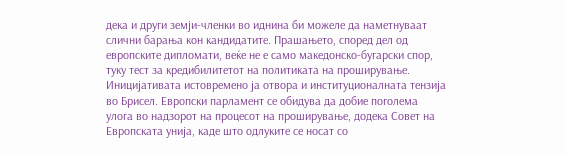дека и други земји-членки во иднина би можеле да наметнуваат слични барања кон кандидатите. Прашањето, според дел од европските дипломати, веќе не е само македонско-бугарски спор, туку тест за кредибилитетот на политиката на проширување.
Иницијативата истовремено ја отвора и институционалната тензија во Брисел. Европски парламент се обидува да добие поголема улога во надзорот на процесот на проширување, додека Совет на Европската унија, каде што одлуките се носат со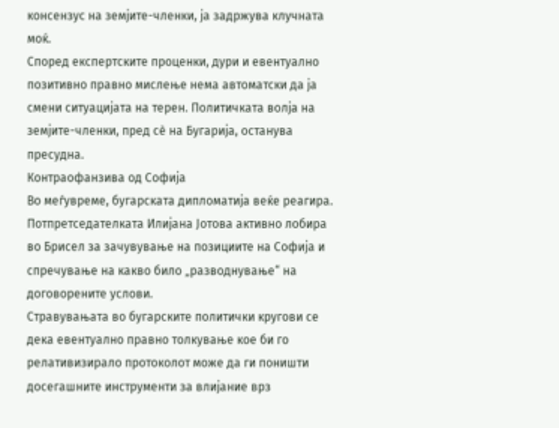консензус на земјите-членки, ја задржува клучната моќ.
Според експертските проценки, дури и евентуално позитивно правно мислење нема автоматски да ја смени ситуацијата на терен. Политичката волја на земјите-членки, пред сè на Бугарија, останува пресудна.
Контраофанзива од Софија
Во меѓувреме, бугарската дипломатија веќе реагира. Потпретседателката Илијана Јотова активно лобира во Брисел за зачувување на позициите на Софија и спречување на какво било „разводнување“ на договорените услови.
Стравувањата во бугарските политички кругови се дека евентуално правно толкување кое би го релативизирало протоколот може да ги поништи досегашните инструменти за влијание врз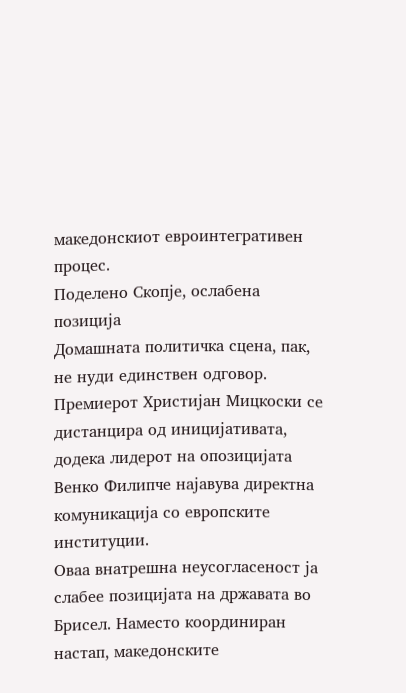македонскиот евроинтегративен процес.
Поделено Скопје, ослабена позиција
Домашната политичка сцена, пак, не нуди единствен одговор. Премиерот Христијан Мицкоски се дистанцира од иницијативата, додека лидерот на опозицијата Венко Филипче најавува директна комуникација со европските институции.
Оваа внатрешна неусогласеност ја слабее позицијата на државата во Брисел. Наместо координиран настап, македонските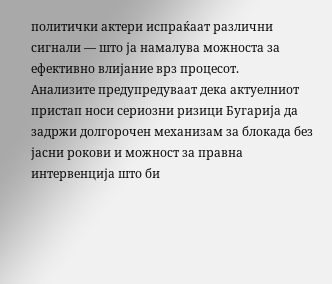политички актери испраќаат различни сигнали — што ја намалува можноста за ефективно влијание врз процесот.
Анализите предупредуваат дека актуелниот пристап носи сериозни ризици Бугарија да задржи долгорочен механизам за блокада без јасни рокови и можност за правна интервенција што би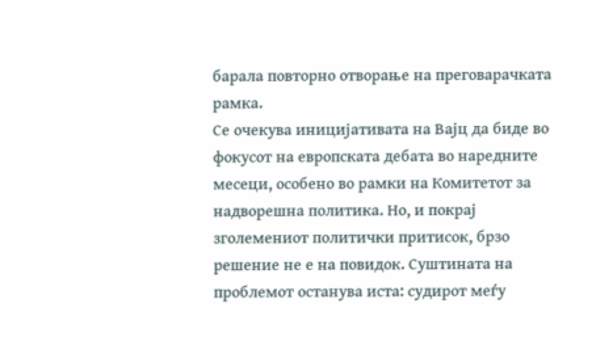барала повторно отворање на преговарачката рамка.
Се очекува иницијативата на Вајц да биде во фокусот на европската дебата во наредните месеци, особено во рамки на Комитетот за надворешна политика. Но, и покрај зголемениот политички притисок, брзо решение не е на повидок. Суштината на проблемот останува иста: судирот меѓу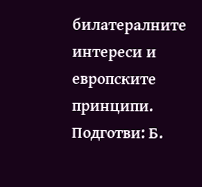билатералните интереси и европските принципи.
Подготви: Б.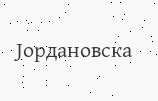Јордановска